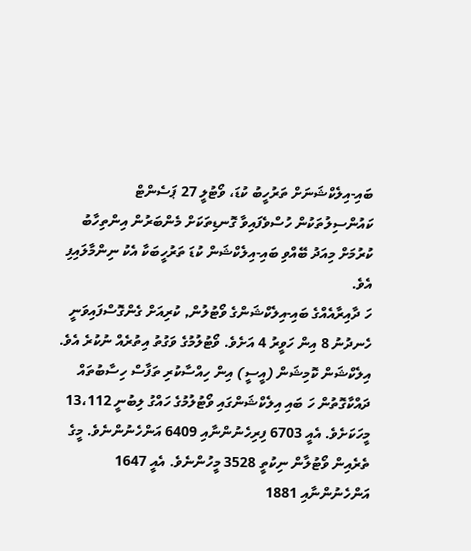ބައި-އިލެކްޝަނަށް ތަރުހީބު ކުޑަ، ވޯޓުލީ 27 ޕަސެންޓް
ކައުންސިލުތަކުން ހުސްވެފައިވާ ގޮނޑިތަކަށް މެންބަރުން އިންތިހާބު ކުރުމަށް މިއަދު ބޭއްވި ބައި-އިލެކްޝަން ކުޑަ ތަރުހީބަކާ އެކު ނިންމާލައިފި އެވެ.
ހަ ދާއިރާއެއްގެ ބައި-އިލެކްޝަންގެ ވޯޓުލުން, ކުރިއަށް ގެންގޮސްފައިވަނީ ހެނދުނު 8 އިން ހަވީރު 4 އަށެވެ. ވޯޓުލުމުގެ ވަގުތު އިތުރެއް ނުކުރެ އެވެ.
އިލެކްޝަން ކޮމިޝަން (އީސީ) އިން ހިއްސާކުރި ތަފާސް ހިސާބުތައް ދައްކާގޮތުން ހަ ބައި އިލެކްޝަންގައި ވޯޓުލުމުގެ ހައްގު ލިބުނީ 13،112 މީހަކަށެވެ. އެއީ 6703 ފިރިހެނުންނާއި 6409 އަންހެނުންނެވެ. މީގެ ތެރެއިން ވޯޓުލާން ނިކުތީ 3528 މީހުންނެވެ. އެއީ 1647 އަންހެނުންނާއި 1881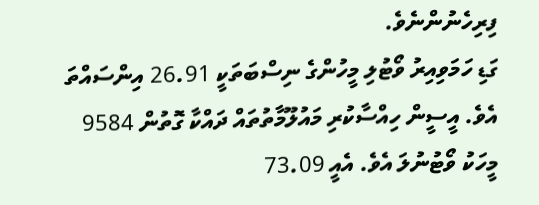ފިރިހެނުންނެވެ.
ގަޑި ހަމަވިއިރު ވޯޓުލި މީހުންގެ ނިސްބަތަކީ 26.91 އިންސައްތަ އެވެ. އީސީން ހިއްސާކުރި މައުލޫމާތުތައް ދައްކާ ގޮތުން 9584 މީހަކު ވޯޓުނުލަ އެވެ. އެއީ 73.09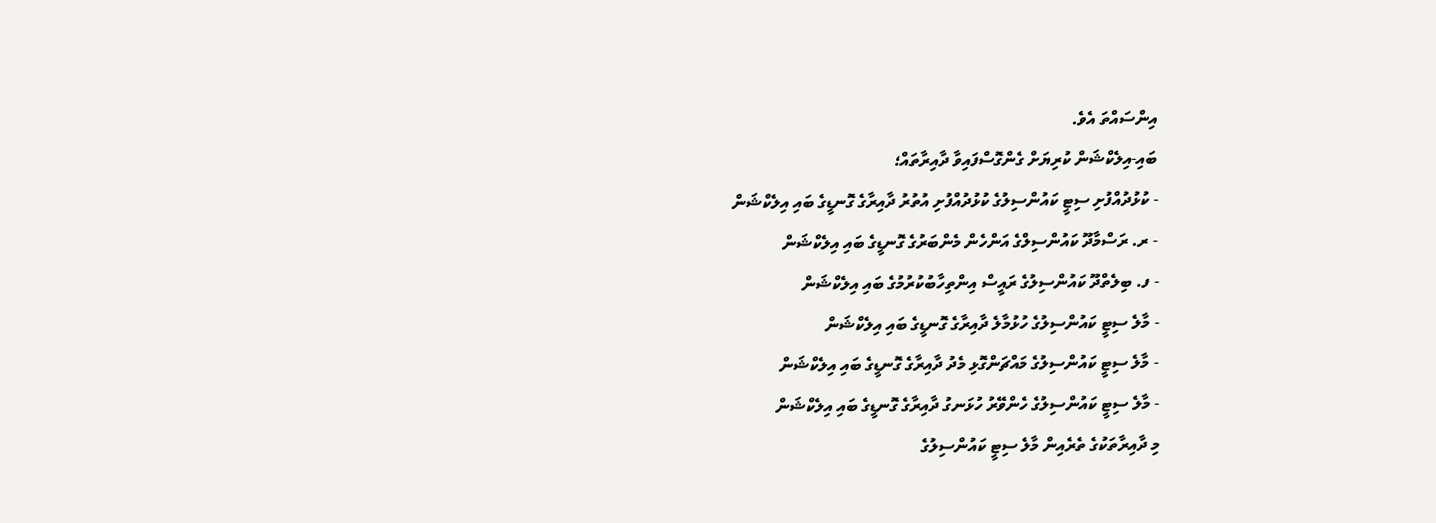އިންސައްތަ އެވެ.
ބައި-އިލެކްޝަން ކުރިޔަށް ގެންގޮސްފައިވާ ދާއިރާތައް؛
- ކުޅުދުއްފުށި ސިޓީ ކައުންސިލުގެ ކުޅުދުއްފުށި އުތުރު ދާއިރާގެ ގޮނޑީގެ ބައި އިލެކްޝަން
- ރ. ރަސްމާދޫ ކައުންސިލްގެ އަންހެން މެންބަރުގެ ގޮނޑީގެ ބައި އިލެކްޝަން
- ފ. ބިލެތްދޫ ކައުންސިލުގެ ރައީސް އިންތިހާބުކުރުމުގެ ބައި އިލެކްޝަން
- މާލެ ސިޓީ ކައުންސިލުގެ ހުޅުމާލެ ދާއިރާގެ ގޮނޑީގެ ބައި އިލެކްޝަން
- މާލެ ސިޓީ ކައުންސިލުގެ މައްޗަންގޮޅި މެދު ދާއިރާގެ ގޮނޑީގެ ބައި އިލެކްޝަން
- މާލެ ސިޓީ ކައުންސިލުގެ ހެންވޭރު ހުޅަނގު ދާއިރާގެ ގޮނޑީގެ ބައި އިލެކްޝަން
މި ދާއިރާތަކުގެ ތެރެއިން މާލެ ސިޓީ ކައުންސިލުގެ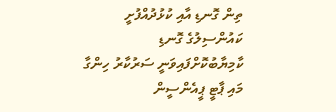ތިން ގޮނޑި އާއި ކުޅުދުއްފުށީ ކައުންސިލުގެ ގޮނޑި ކާމިޔާބުކޮށްފައިވަނީ ސަރުކާރު ހިންގާ މައި ޕާޓީ ޕީއެންސީން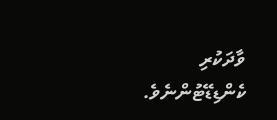ވާދަކުރި ކެންޑިޑޭޓުންނެވެ.